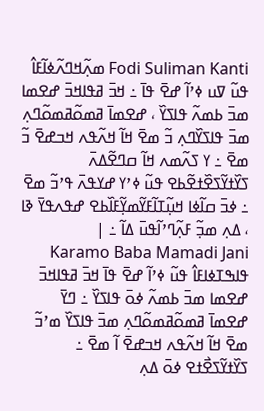Fodi Suliman Kanti ߘߍ߲߬ߞߣߍ߬ߦߊ߬ߓߊ߮ ߟߎ߬ ߜߎ ߦߴߊ߬ ߝߐ߫ ߟߊ߫ ߸ ߞߏ߫ ߥߟߊߞߏ߫ ߝߐߘߊ ߘߏ߫ ߕߘߍ߬ ߟߊߖߌ߰ ، ߝߐߘߊ߫ ߥߘߋ߬ߥߘߋ߬ߣߍ߲ ߘߏ߫ ߟߊߖߌ߰ߣߍ߲ ߏ߬ ߘߐ߫ ߞߊ߬ ߞߍ߬ߟߍ ߞߏߝߐ߫ ߏ߬ ߘߐ߫ ߸ ߌ ߖߍ߬ߘߍ ߞߊ߬ ߛߣߐ߬ߡߍ߫ ߖߌ߰ߙߌ߬ߖߐ߰ߙߐ߬ߕߐ ߟߎ߬ ߦߴߌ ߝߌߟߍ߫ ߟߴߏ߬ ߘߐ߫ ߸ ߦߏ߫ ߛߊ߬ߦߊ ߞߎ߲߬ߠߊ߬ߓߌ߬ߘߌ߲߬ߓߊ߰ߕߐ ߝߟߍߟߌ߫ ߢߊ ، ߡߍ߲ ߘߏ߲߬ ߓߍ߲߬ߣߴߊ߬ߟߎ߫ ߡߊ߬ ߸ |
Karamo Baba Mamadi Jani ߟߊߒߠߦߊߓߊ߮ ߟߎ߬ ߦߴߊ߬ ߝߐ߫ ߟߊ߫ ߞߏ߫ ߥߟߊߞߏ߫ ߝߐߘߊ ߘߏ߫ ߕߘߍ߬ ߦߋ߫ ߟߊߖߌ߰ ߸ ߣߌ߫ ߝߐߘߊ߫ ߥߘߋ߬ߥߘߋ߬ߣߍ߲ ߘߏ߫ ߟߊߖߌ߰ ߘߴߏ߬ ߘߐ߫ ߞߊ߬ ߞߍ߬ߟߍ ߞߏߝߐ߫ ߊ߬ ߘߐ߫ ߸ ߖߌ߰ߙߌ߬ߖߐ߯ߙߐ ߦߋ߫ ߡߍ߲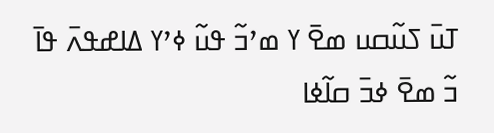ߠߎ߫ ߖߎ߬ߛߎ ߘߐ߫ ߌ ߘߴߏ߬ ߟߎ߬ ߦߴߌ ߡߊߝߟߍ߫ ߟߊ߫ ߏ߬ ߘߐ߫ ߦߏ߫ ߛߊ߬ߦߊ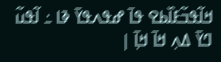ߞߊ߬ߟߏ߬ߓߊ߰ߕߐ ߟߊ߫ ߝߟߍߟߌ߫ ߢߊ ߸ ߊ߬ߟߎ߬ ߣߌ߫ ߡߍ߲ ߞߊ߫ ߞߊ߲߫ |